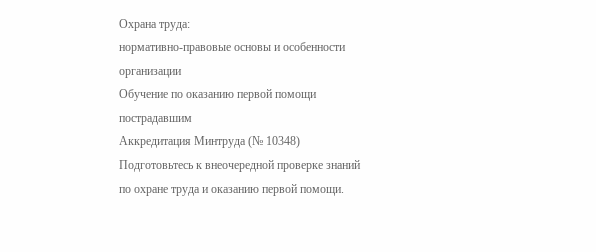Охрана труда:
нормативно-правовые основы и особенности организации
Обучение по оказанию первой помощи пострадавшим
Аккредитация Минтруда (№ 10348)
Подготовьтесь к внеочередной проверке знаний по охране труда и оказанию первой помощи.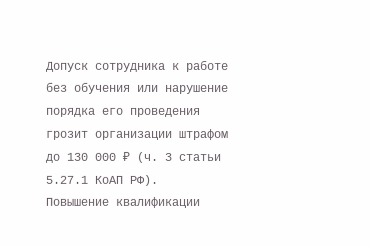Допуск сотрудника к работе без обучения или нарушение порядка его проведения
грозит организации штрафом до 130 000 ₽ (ч. 3 статьи 5.27.1 КоАП РФ).
Повышение квалификации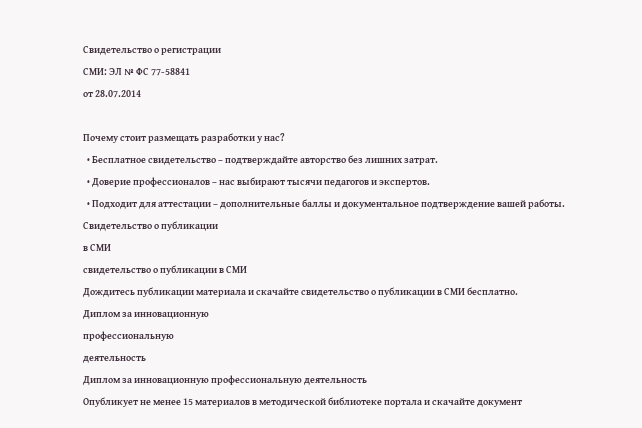Свидетельство о регистрации
СМИ: ЭЛ № ФС 77-58841
от 28.07.2014

Почему стоит размещать разработки у нас?
  • Бесплатное свидетельство – подтверждайте авторство без лишних затрат.
  • Доверие профессионалов – нас выбирают тысячи педагогов и экспертов.
  • Подходит для аттестации – дополнительные баллы и документальное подтверждение вашей работы.
Свидетельство о публикации
в СМИ
свидетельство о публикации в СМИ
Дождитесь публикации материала и скачайте свидетельство о публикации в СМИ бесплатно.
Диплом за инновационную
профессиональную
деятельность
Диплом за инновационную профессиональную деятельность
Опубликует не менее 15 материалов в методической библиотеке портала и скачайте документ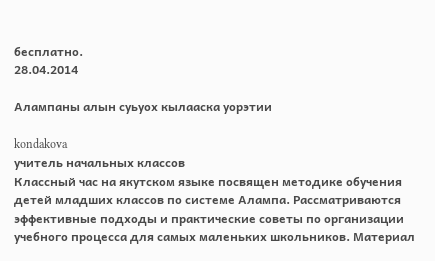бесплатно.
28.04.2014

Алампаны алын суьуох кылааска уорэтии

kondakova
учитель начальных классов
Классный час на якутском языке посвящен методике обучения детей младших классов по системе Алампа. Рассматриваются эффективные подходы и практические советы по организации учебного процесса для самых маленьких школьников. Материал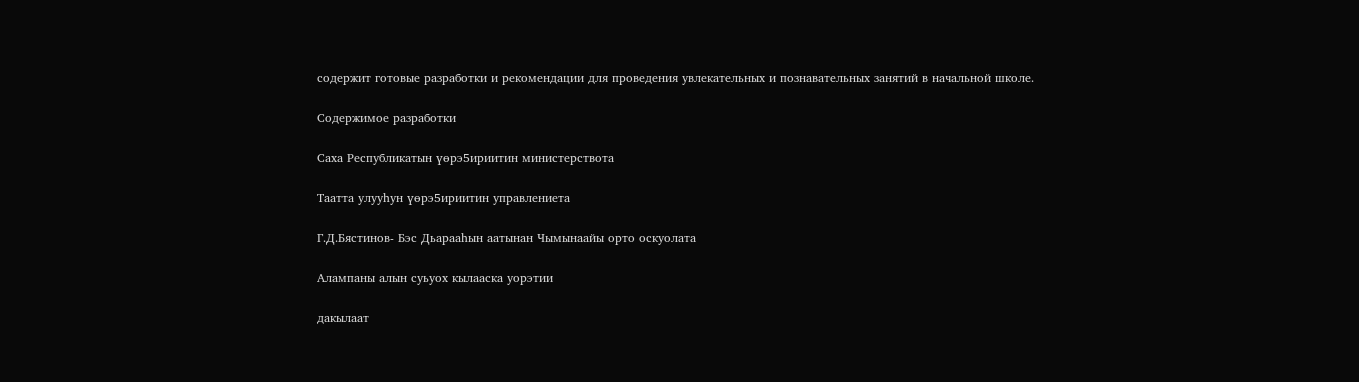содержит готовые разработки и рекомендации для проведения увлекательных и познавательных занятий в начальной школе.

Содержимое разработки

Саха Республикатын үөрэ5ириитин министерствота

Таатта улууhун үөрэ5ириитин управлениета

Г.Д.Бястинов- Бэс Дьарааhын аатынан Чымынаайы орто оскуолата

Алампаны алын суьуох кылааска уорэтии

дакылаат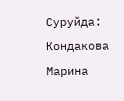Суруйда: Кондакова Марина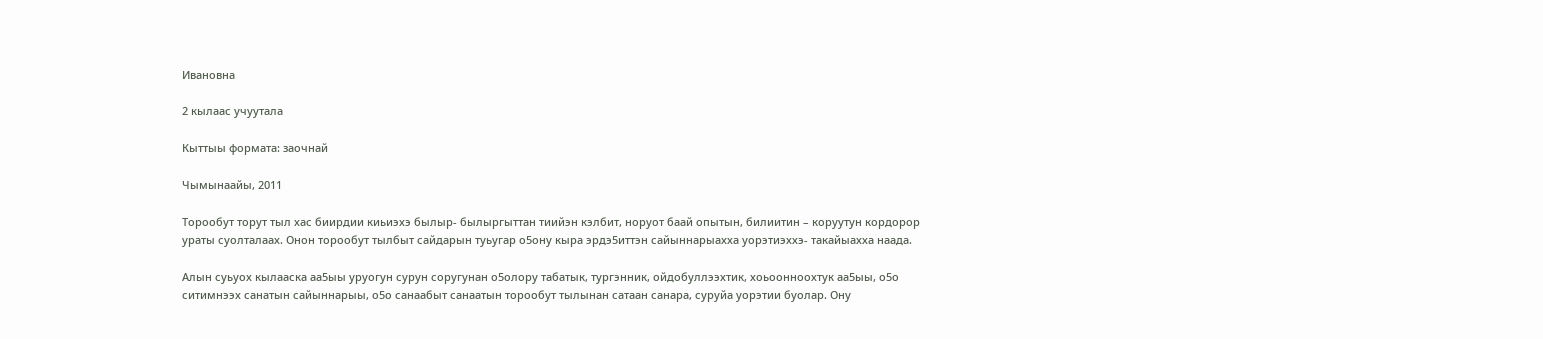Ивановна

2 кылаас учуутала

Кыттыы формата: заочнай

Чымынаайы, 2011

Торообут торут тыл хас биирдии киьиэхэ былыр- былыргыттан тиийэн кэлбит, норуот баай опытын, билиитин – коруутун кордорор ураты суолталаах. Онон торообут тылбыт сайдарын туьугар о5ону кыра эрдэ5иттэн сайыннарыахха уорэтиэххэ- такайыахха наада.

Алын суьуох кылааска аа5ыы уруогун сурун соругунан о5олору табатык, тургэнник, ойдобуллээхтик, хоьоонноохтук аа5ыы, о5о ситимнээх санатын сайыннарыы, о5о санаабыт санаатын торообут тылынан сатаан санара, суруйа уорэтии буолар. Ону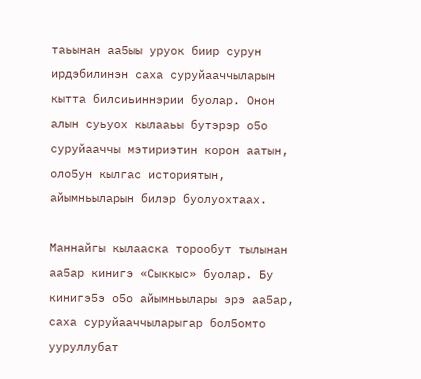таьынан аа5ыы уруок биир сурун ирдэбилинэн саха суруйааччыларын кытта билсиьиннэрии буолар. Онон алын суьуох кылааьы бутэрэр о5о суруйааччы мэтириэтин корон аатын, оло5ун кылгас историятын, айымньыларын билэр буолуохтаах.

Маннайгы кылааска торообут тылынан аа5ар кинигэ «Сыккыс» буолар. Бу кинигэ5э о5о айымньылары эрэ аа5ар, саха суруйааччыларыгар бол5омто ууруллубат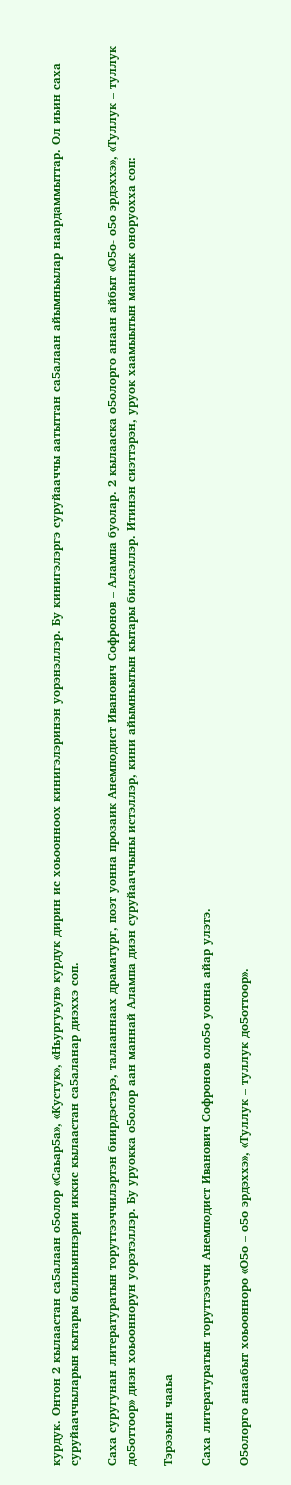курдук. Онтон 2 кылаастан са5алаан о5олор «Саьар5а», «Кустук», «Ньургуьун» курдук дирин ис хоьоонноох кинигэлэринэн уорэнэллэр. Бу кинигэлэргэ суруйааччы аатыттан са5алаан айымньылар наардаммыттар. Ол иьин саха суруйааччыларын кытары билиьиннэрии иккис кылаастан са5аланар диэххэ соп.

Саха суругунан литературатын торуттээччилэртэн биирдэстэрэ, талааннаах драматург, поэт уонна прозаик Анемподист Иванович Софронов – Алампа буолар. 2 кылааска о5олорго анаан айбыт «О5о- о5о эрдэххэ», «Туллук – туллук до5оттоор» диэн хоьооннорун уорэтэллэр. Бу уруокка о5олор аан маннай Алампа диэн суруйааччыны истэллэр, кини айымньытын кытары билсэллэр. Итинэн сиэттэрэн, уруок хаамыытын маннык оноруохха соп:

Тэрээьин чааьа

Саха литературатын торуттээччи Анемподист Иванович Софронов оло5о уонна айар улэтэ.

О5олорго анаабыт хоьоонноро «О5о – о5о эрдэххэ», «Туллук – туллук до5оттоор».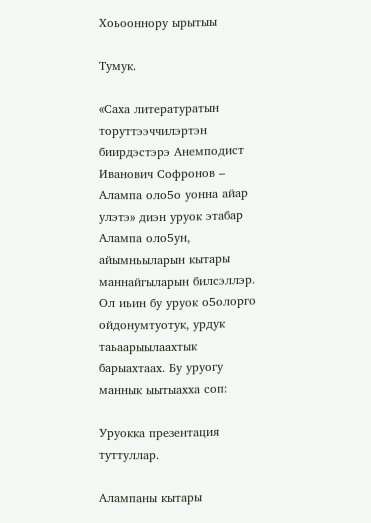Хоьооннору ырытыы

Тумук.

«Саха литературатын торуттээччилэртэн биирдэстэрэ Анемподист Иванович Софронов – Алампа оло5о уонна айар улэтэ» диэн уруок этабар Алампа оло5ун, айымньыларын кытары маннайгыларын билсэллэр. Ол иьин бу уруок о5олорго ойдонумтуотук, урдук таьаарыылаахтык барыахтаах. Бу уруогу маннык ыытыахха соп:

Уруокка презентация туттуллар.

Алампаны кытары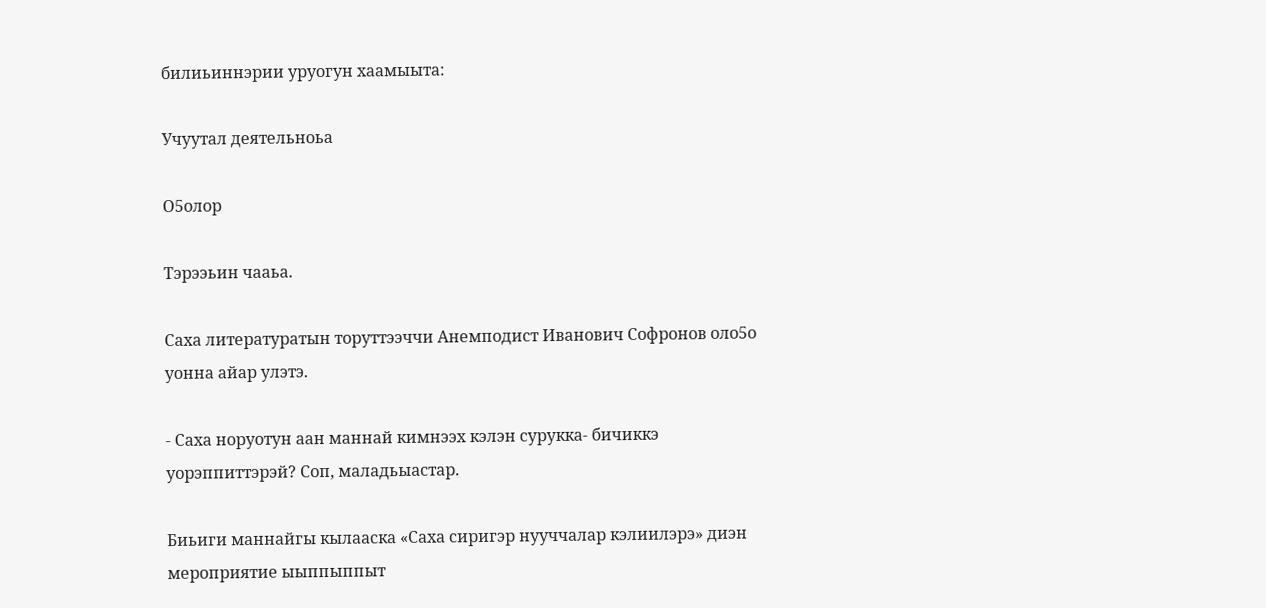билиьиннэрии уруогун хаамыыта:

Учуутал деятельноьа

О5олор

Тэрээьин чааьа.

Саха литературатын торуттээччи Анемподист Иванович Софронов оло5о уонна айар улэтэ.

- Саха норуотун аан маннай кимнээх кэлэн сурукка- бичиккэ уорэппиттэрэй? Соп, маладьыастар.

Биьиги маннайгы кылааска «Саха сиригэр нууччалар кэлиилэрэ» диэн мероприятие ыыппыппыт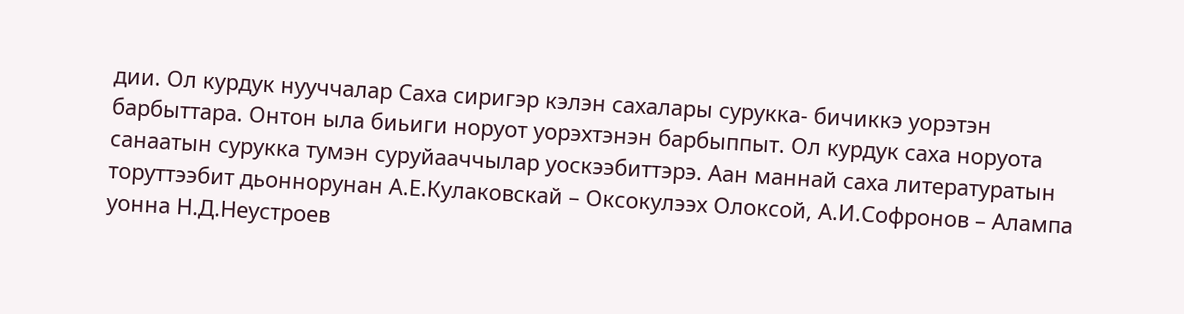дии. Ол курдук нууччалар Саха сиригэр кэлэн сахалары сурукка- бичиккэ уорэтэн барбыттара. Онтон ыла биьиги норуот уорэхтэнэн барбыппыт. Ол курдук саха норуота санаатын сурукка тумэн суруйааччылар уоскээбиттэрэ. Аан маннай саха литературатын торуттээбит дьоннорунан А.Е.Кулаковскай – Оксокулээх Олоксой, А.И.Софронов – Алампа уонна Н.Д.Неустроев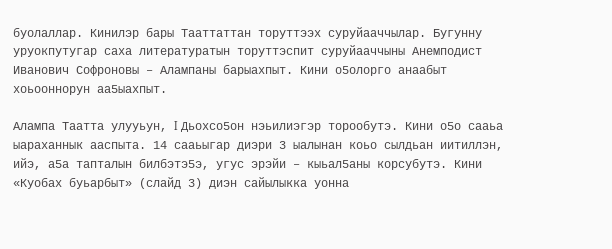буолаллар. Кинилэр бары Тааттаттан торуттээх суруйааччылар. Бугунну уруокпутугар саха литературатын торуттэспит суруйааччыны Анемподист Иванович Софроновы – Алампаны барыахпыт. Кини о5олорго анаабыт хоьооннорун аа5ыахпыт.

Алампа Таатта улууьун, I Дьохсо5он нэьилиэгэр торообутэ. Кини о5о сааьа ыараханнык ааспыта. 14 сааьыгар диэри 3 ыалынан коьо сылдьан иитиллэн, ийэ, а5а тапталын билбэтэ5э, угус эрэйи – кыьал5аны корсубутэ. Кини «Куобах буьарбыт» (слайд 3) диэн сайылыкка уонна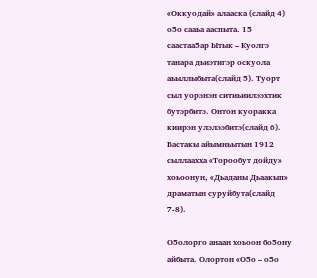«Оккуодай» алааска (слайд 4) о5о сааьа ааспыта. 15 саастаа5ар Ытык – Куолгэ танара дьиэтигэр оскуола аьыллыбыта(слайд 5). Туорт сыл уорэнэн ситиьиилээхтик бутэрбитэ. Онтон куоракка киирэн улэлээбитэ(слайд 6). Бастакы айымньытын 1912 сыллаахха «Торообут дойду» хоьоонун, «Дьаданы Дьаакып» драматын суруйбута(слайд 7-8).

О5олорго анаан хоьоон бо5ону айбыта. Олортон «О5о – о5о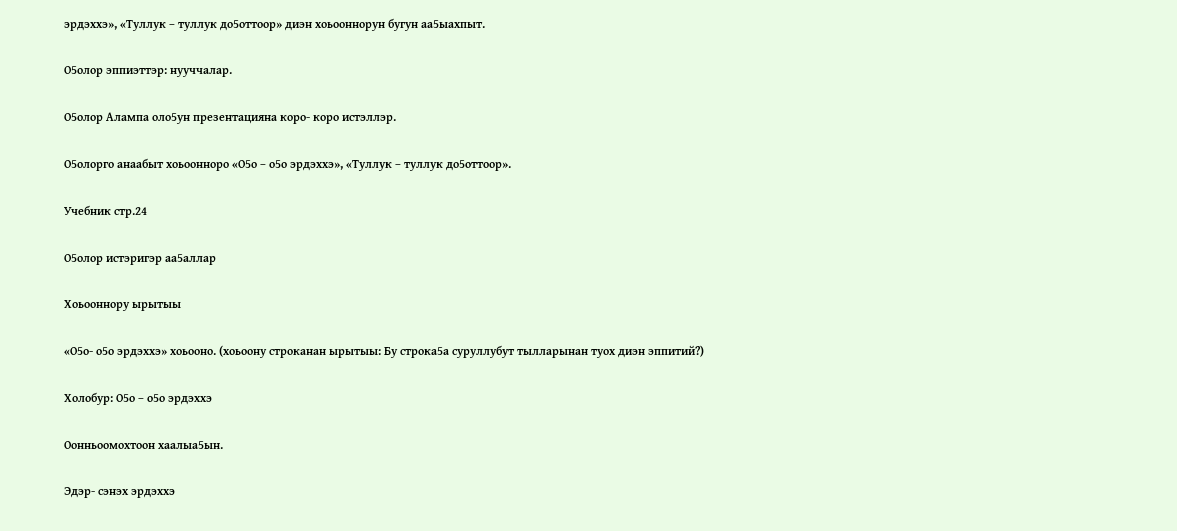эрдэххэ», «Туллук – туллук до5оттоор» диэн хоьооннорун бугун аа5ыахпыт.

О5олор эппиэттэр: нууччалар.

О5олор Алампа оло5ун презентацияна коро- коро истэллэр.

О5олорго анаабыт хоьоонноро «О5о – о5о эрдэххэ», «Туллук – туллук до5оттоор».

Учебник стр.24

О5олор истэригэр аа5аллар

Хоьооннору ырытыы

«О5о- о5о эрдэххэ» хоьооно. (хоьоону строканан ырытыы: Бу строка5а суруллубут тылларынан туох диэн эппитий?)

Холобур: О5о – о5о эрдэххэ

Оонньоомохтоон хаалыа5ын.

Эдэр- сэнэх эрдэххэ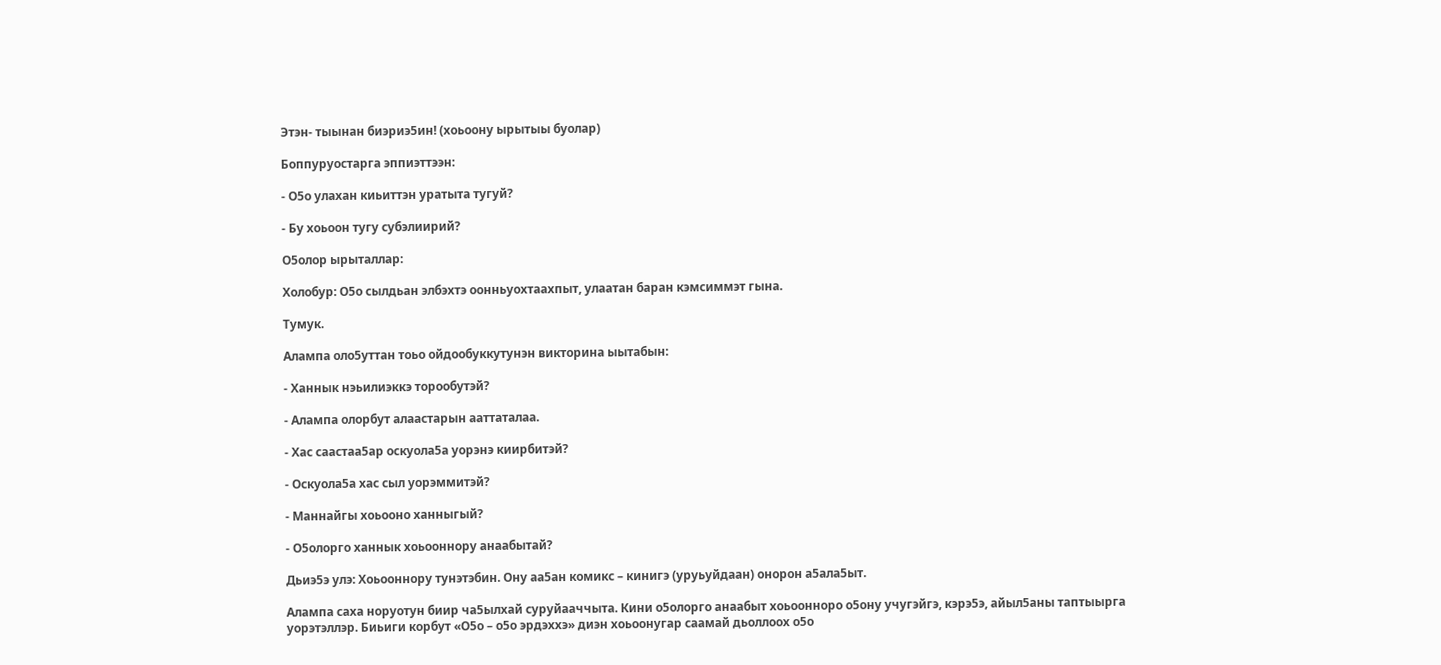Этэн- тыынан биэриэ5ин! (хоьоону ырытыы буолар)

Боппуруостарга эппиэттээн:

- О5о улахан киьиттэн уратыта тугуй?

- Бу хоьоон тугу субэлиирий?

О5олор ырыталлар:

Холобур: О5о сылдьан элбэхтэ оонньуохтаахпыт, улаатан баран кэмсиммэт гына.

Тумук.

Алампа оло5уттан тоьо ойдообуккутунэн викторина ыытабын:

- Ханнык нэьилиэккэ торообутэй?

- Алампа олорбут алаастарын ааттаталаа.

- Хас саастаа5ар оскуола5а уорэнэ киирбитэй?

- Оскуола5а хас сыл уорэммитэй?

- Маннайгы хоьооно ханныгый?

- О5олорго ханнык хоьооннору анаабытай?

Дьиэ5э улэ: Хоьооннору тунэтэбин. Ону аа5ан комикс – кинигэ (уруьуйдаан) онорон а5ала5ыт.

Алампа саха норуотун биир ча5ылхай суруйааччыта. Кини о5олорго анаабыт хоьоонноро о5ону учугэйгэ, кэрэ5э, айыл5аны таптыырга уорэтэллэр. Биьиги корбут «О5о – о5о эрдэххэ» диэн хоьоонугар саамай дьоллоох о5о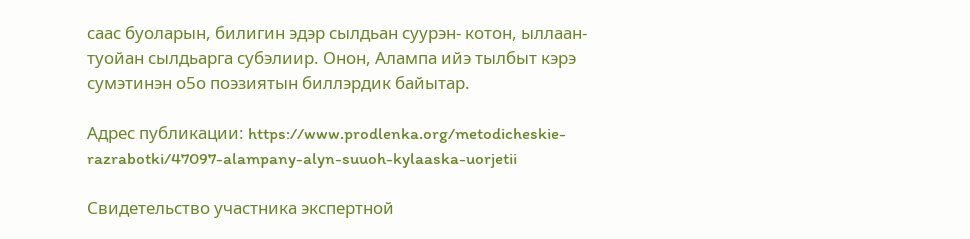саас буоларын, билигин эдэр сылдьан суурэн- котон, ыллаан- туойан сылдьарга субэлиир. Онон, Алампа ийэ тылбыт кэрэ сумэтинэн о5о поэзиятын биллэрдик байытар.

Адрес публикации: https://www.prodlenka.org/metodicheskie-razrabotki/47097-alampany-alyn-suuoh-kylaaska-uorjetii

Свидетельство участника экспертной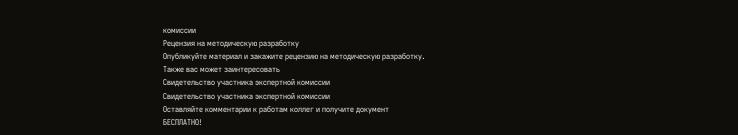комиссии
Рецензия на методическую разработку
Опубликуйте материал и закажите рецензию на методическую разработку.
Также вас может заинтересовать
Свидетельство участника экспертной комиссии
Свидетельство участника экспертной комиссии
Оставляйте комментарии к работам коллег и получите документ
БЕСПЛАТНО!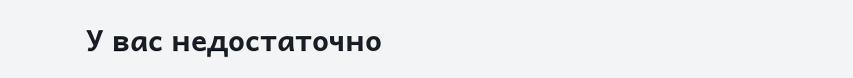У вас недостаточно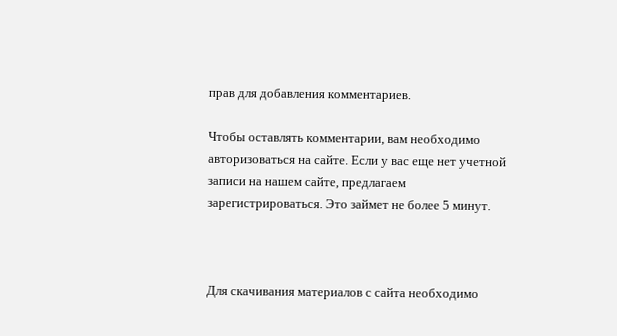прав для добавления комментариев.

Чтобы оставлять комментарии, вам необходимо авторизоваться на сайте. Если у вас еще нет учетной записи на нашем сайте, предлагаем зарегистрироваться. Это займет не более 5 минут.



Для скачивания материалов с сайта необходимо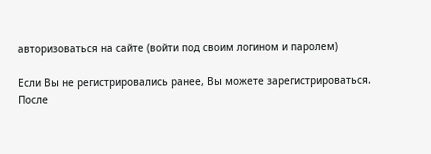авторизоваться на сайте (войти под своим логином и паролем)

Если Вы не регистрировались ранее, Вы можете зарегистрироваться.
После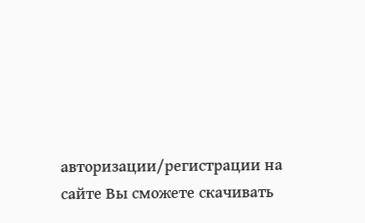авторизации/регистрации на сайте Вы сможете скачивать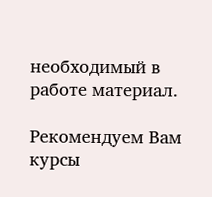необходимый в работе материал.

Рекомендуем Вам курсы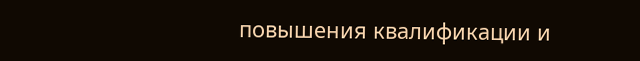повышения квалификации и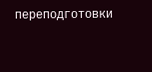переподготовки